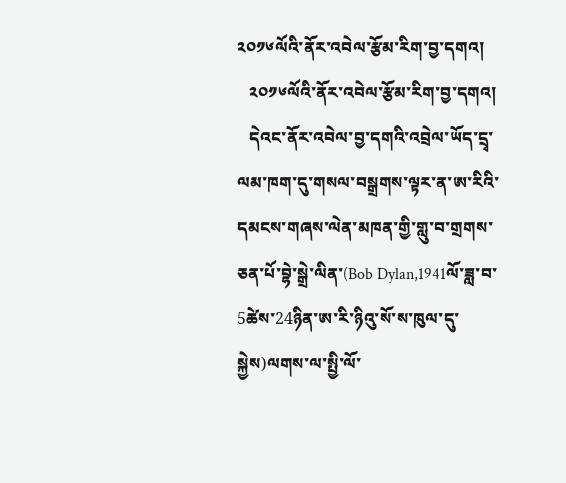༢༠༡༦ལོའི་ནོར་འབེལ་རྩོམ་རིག་བྱ་དགའ།
   ༢༠༡༦ལོའི་ནོར་འབེལ་རྩོམ་རིག་བྱ་དགའ།
   དེའང་ནོར་འབེལ་བྱ་དགའི་འབྲེལ་ཡོད་དྲྭ་ལམ་ཁག་དུ་གསལ་བསྒྲགས་ལྟར་ན་ཨ་རིའི་དམངས་གཞས་ལེན་མཁན་གྱི་གླུ་བ་གྲགས་ཅན་པོ་བྷེ་སྒྲེ་ལིན་(Bob Dylan,1941ལོ་ཟླ་བ་5ཚེས་24ཉིན་ཨ་རི་ཉིའུ་སོ་ས་ཁུལ་དུ་སྐྱེས)ལགས་ལ་སྤྱི་ལོ་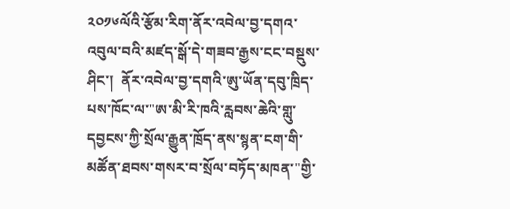༢༠༡༦ལོའི་རྩོམ་རིག་ནོར་འབེལ་བྱ་དགའ་འབུལ་བའི་མཛད་སྒོ་དེ་གཟབ་རྒྱས་ངང་བསྡུས་ཤིང་།  ནོར་འབེལ་བྱ་དགའི་ཨུ་ཡོན་དབུ་ཁྲིད་པས་ཁོང་ལ་"ཨ་མི་རི་ཁའི་རླབས་ཆེའི་གླུ་དབྱངས་ཀྱི་སྲོལ་རྒྱུན་ཁྲོད་ནས་སྙན་ངག་གི་མཚོན་ཐབས་གསར་བ་སྲོལ་བཏོད་མཁན་"གྱི་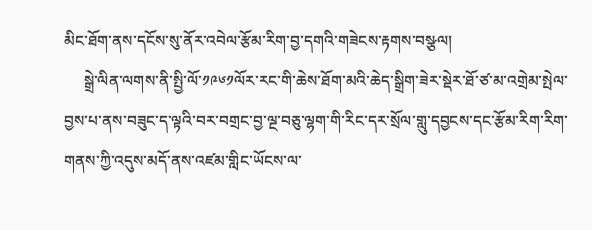མིང་ཐོག་ནས་དངོས་སུ་ནོར་འབེལ་རྩོམ་རིག་བྱ་དགའི་གཟེངས་རྟགས་བསྩལ།
     སྒྲེ་ལིན་ལགས་ནི་སྤྱི་ལོ་༡༩༦༡ལོར་རང་གི་ཆེས་ཐོག་མའི་ཆེད་སྒྲིག་ཟེར་སྡེར་ཐོ་ཙ་མ་འགྲེམ་སྤེལ་བྱས་པ་ནས་བཟུང་ད་ལྟའི་བར་བགྲང་བྱ་ལྔ་བཅུ་ལྷག་གི་རིང་དར་སྲོལ་གླུ་དབྱངས་དང་རྩོམ་རིག་རིག་གནས་ཀྱི་འདུས་མདོ་ནས་འཛམ་གླིང་ཡོངས་ལ་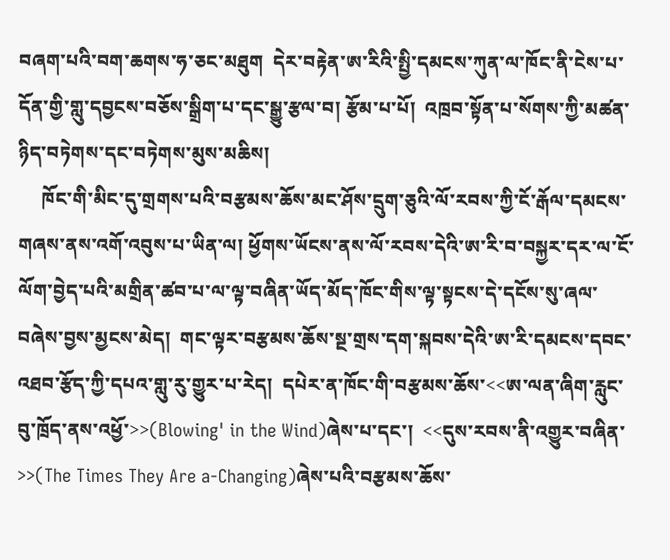བཞག་པའི་བག་ཆགས་ཧ་ཅང་མཐུག  དེར་བརྟེན་ཨ་རིའི་སྤྱི་དམངས་ཀུན་ལ་ཁོང་ནི་ངེས་པ་དོན་གྱི་གླུ་དབྱངས་བཅོས་སྒྲིག་པ་དང་སྒྱུ་རྩལ་བ། རྩོམ་པ་པོ།  འཁྲབ་སྟོན་པ་སོགས་ཀྱི་མཚན་ཉིད་བཏེགས་དང་བཏེགས་མུས་མཆིས།
     ཁོང་གི་མིང་དུ་གྲགས་པའི་བརྩམས་ཆོས་མང་ཤོས་དྲུག་ཅུའི་ལོ་རབས་ཀྱི་ངོ་རྒོལ་དམངས་གཞས་ནས་འགོ་འབུས་པ་ཡིན་ལ། ཕྱོགས་ཡོངས་ནས་ལོ་རབས་དེའི་ཨ་རི་བ་བསྐྱར་དར་ལ་ངོ་ལོག་བྱེད་པའི་མགྲིན་ཚབ་པ་ལ་ལྟ་བཞིན་ཡོད་མོད་ཁོང་གིས་ལྟ་སྟངས་དེ་དངོས་སུ་ཞལ་བཞེས་བྱས་མྱངས་མེད།  གང་ལྟར་བརྩམས་ཆོས་སྔ་གྲས་དག་སྐབས་དེའི་ཨ་རི་དམངས་དབང་འཐབ་རྩོད་ཀྱི་དཔའ་གླུ་རུ་གྱུར་པ་རེད།  དཔེར་ན་ཁོང་གི་བརྩམས་ཆོས་<<ཨ་ལན་ཞིག་རླུང་བུ་ཁྲོད་ནས་འཕྱོ་>>(Blowing' in the Wind)ཞེས་པ་དང་།  <<དུས་རབས་ནི་འགྱུར་བཞིན་>>(The Times They Are a-Changing)ཞེས་པའི་བརྩམས་ཆོས་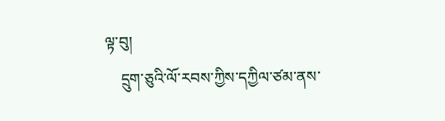ལྟ་བུ།
    དྲུག་ཅུའི་ལོ་རབས་ཀྱིས་དཀྱིལ་ཙམ་ནས་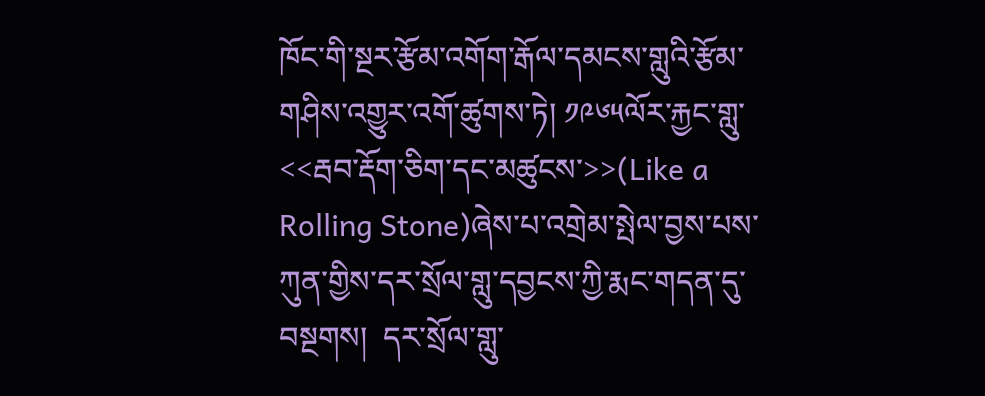ཁོང་གི་སྔར་རྩོམ་འགོག་རྒོལ་དམངས་གླུའི་རྩོམ་གཤིས་འགྱུར་འགོ་ཚུགས་ཏེ། ༡༩༦༥ལོར་རྐྱང་གླུ་<<རྦབ་རྡོག་ཅིག་དང་མཚུངས་>>(Like a Rolling Stone)ཞེས་པ་འགྲེམ་སྤེལ་བྱས་པས་ཀུན་གྱིས་དར་སྲོལ་གླུ་དབྱངས་ཀྱི་རྨང་གདན་དུ་བསྔགས།  དར་སྲོལ་གླུ་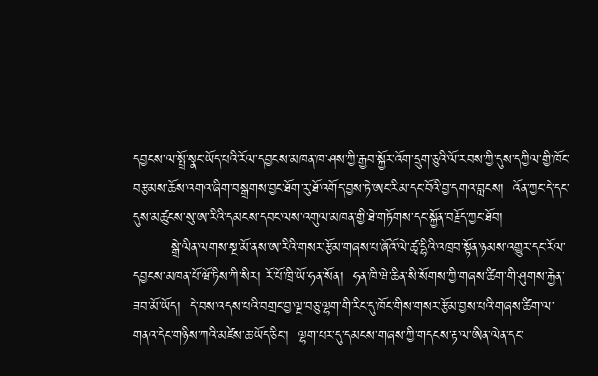དབྱངས་ལ་སྤྲོ་སྣང་ཡོད་པའི་རོལ་དབྱངས་མཁན་ཁ་ཤས་ཀྱི་རྒྱབ་སྐྱོར་འོག་དྲུག་ཅུའི་ལོ་རབས་ཀྱི་དུས་དཀྱིལ་གྱི་ཁོང་བརྩམས་ཆོས་འགའ་ཞིག་བསྒྲགས་བྱང་ཐོག་རུ་ཐོ་འགོད་བྱས་ཏེ་ཨང་རིམ་དང་བོའི་བྱ་དགའ་བླངས།  འོན་ཀྱང་དེ་དང་དུས་མཚུངས་སུ་ཨ་རིའི་དམངས་དབང་ལས་འགུལ་མཁན་གྱི་ཐེ་གཏོགས་དང་སྐྱོན་བརྗོད་ཀྱང་ཐོབ།
        སྒྲེ་ལིན་ལགས་སྔ་མོ་ནས་ཨ་རིའི་གསར་རྩོམ་གཞས་པ་ཞོའོ་ལེ་ཚྭ་དྷིའི་འཁྲབ་སྟོན་ཉམས་འགྱུར་དང་རོལ་དབྱངས་མཁན་པོ་ཝོ་ཏིས་ཀི་སིར། རོ་པོ་ཁྲི་ཡོ་ཧན་སོན།  ཧན་ཁི་ཝེ་ཆིན་སི་སོགས་ཀྱི་གཞས་ཚིག་གི་ཤུགས་རྐྱེན་ཟབ་མོ་ཡོད།  དེ་བས་འདས་པའི་བགྲང་བྱ་ལྔ་བཅུ་ལྷག་གི་རིང་དུ་ཁོང་གིས་གསར་རྩོམ་བྱས་པའི་གཞས་ཚིག་ལ་གནའ་དེང་གཉིས་ཀའི་མཛེས་ཆ་ཡོད་ཅིང་།  ལྷག་པར་དུ་དམངས་གཞས་ཀྱི་གདངས་རྟ་ལ་ཨིན་ལེན་དང་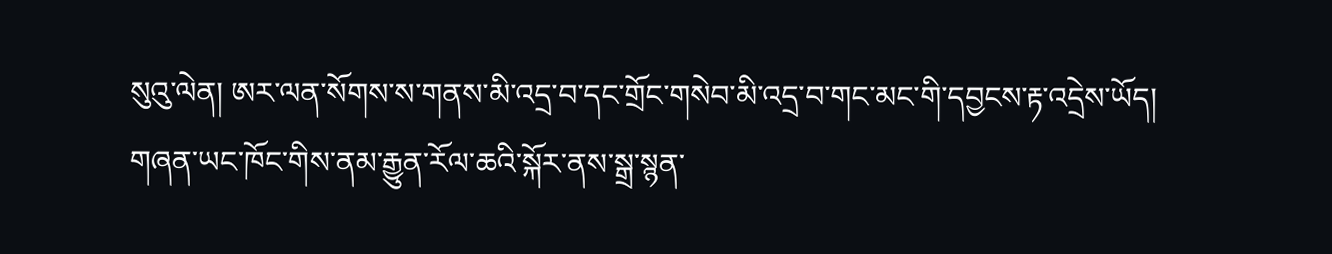སུའུ་ལེན། ཨར་ལན་སོགས་ས་གནས་མི་འདྲ་བ་དང་གྲོང་གསེབ་མི་འདྲ་བ་གང་མང་གི་དབྱངས་རྟ་འདྲེས་ཡོད།   གཞན་ཡང་ཁོང་གིས་ནམ་རྒྱུན་རོལ་ཆའི་སྐོར་ནས་སྒྲ་སྙན་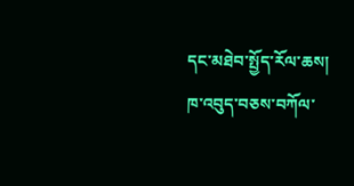དང་མཐེབ་སྤྱོད་རོལ་ཆས།  ཁ་འབུད་བཅས་བཀོལ་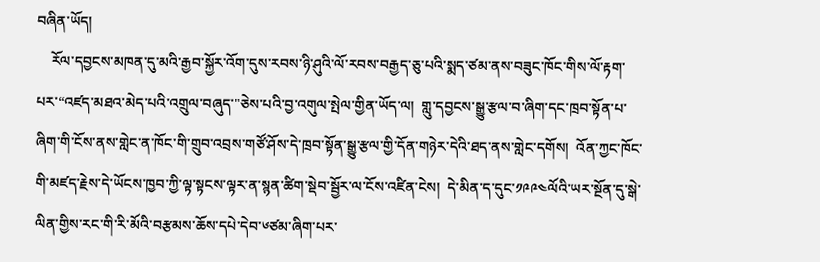བཞིན་ཡོད།
    རོལ་དབྱངས་མཁན་དུ་མའི་རྒྱབ་སྐྱོར་འོག་དུས་རབས་ཉི་ཤུའི་ལོ་རབས་བརྒྱད་ཅུ་པའི་སྨད་ཙམ་ནས་བཟུང་ཁོང་གིས་ལོ་རྟག་པར་“འཛད་མཐའ་མེད་པའི་འགྲུལ་བཞུད་"ཅེས་པའི་བྱ་འགུལ་སྤེལ་གྱིན་ཡོད་ལ།  གླུ་དབྱངས་སྒྱུ་རྩལ་བ་ཞིག་དང་ཁྲབ་སྟོན་པ་ཞིག་གི་ངོས་ནས་གླེང་ན་ཁོང་གི་གྲུབ་འབྲས་གཙོ་ཤོས་དེ་ཁྲབ་སྟོན་སྒྱུ་རྩལ་གྱི་དོན་གཉེར་དེའི་ཐད་ནས་གླེང་དགོས།  འོན་ཀྱང་ཁོང་གི་མཛད་རྗེས་དེ་ཡོངས་ཁྱབ་ཀྱི་ལྟ་སྟངས་ལྟར་ན་སྙན་ཚིག་སྡེབ་སྦྱོར་ལ་ངོས་འཛིན་ངེས།  དེ་མིན་ད་དུང་༡༩༩༤ལོའི་ཡར་སྔོན་དུ་སྒེ་ལིན་གྱིས་རང་གི་རི་མོའི་བརྩམས་ཆོས་དཔེ་དེབ་༦ཙམ་ཞིག་པར་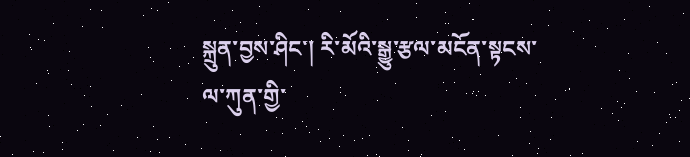སྐྲུན་བྱས་ཤིང་། རི་མོའི་སྒྱུ་རྩལ་མངོན་སྟངས་ལ་ཀུན་གྱི་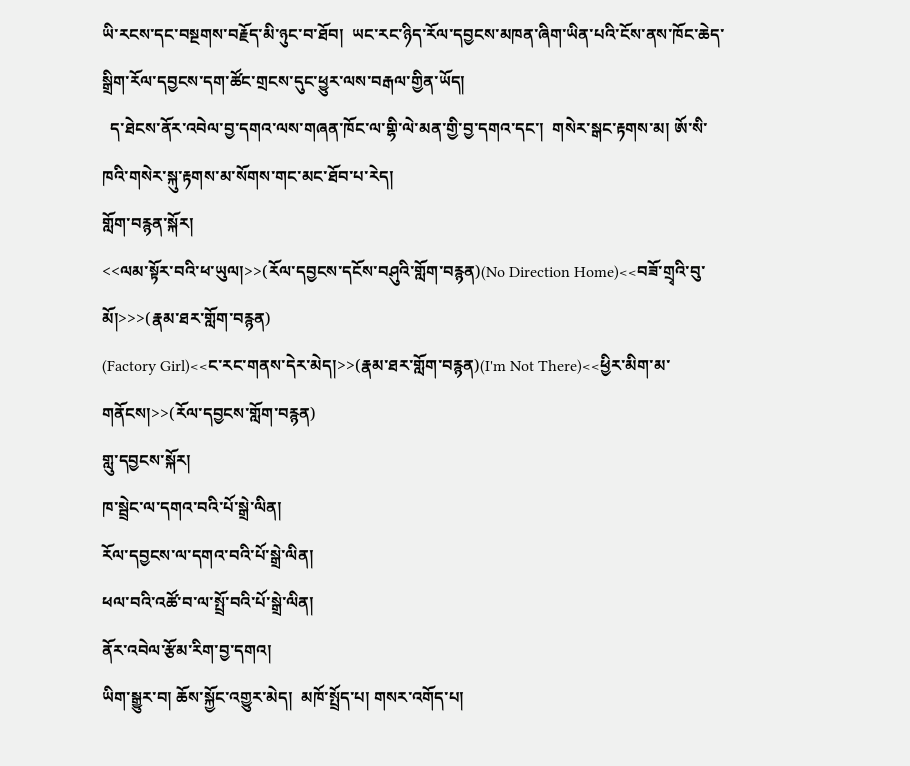ཡི་རངས་དང་བསྔགས་བརྗོད་མི་ཉུང་བ་ཐོབ།  ཡང་རང་ཉིད་རོལ་དབྱངས་མཁན་ཞིག་ཡིན་པའི་ངོས་ནས་ཁོང་ཆེད་སྒྲིག་རོལ་དབྱངས་དག་ཚོང་གྲངས་དུང་ཕྱུར་ལས་བརྒལ་གྱིན་ཡོད།
  ད་ཐེངས་ནོར་འབེལ་བྱ་དགའ་ལས་གཞན་ཁོང་ལ་གྷི་ལེ་མན་གྱི་བྱ་དགའ་དང་།  གསེར་སྒང་རྟགས་མ། ཨོ་སི་ཁའི་གསེར་སྐུ་རྟགས་མ་སོགས་གང་མང་ཐོབ་པ་རེད།
གློག་བརྙན་སྐོར།
<<ལམ་སྟོར་བའི་ཕ་ཡུལ།>>(རོལ་དབྱངས་དངོས་བཤུའི་གློག་བརྙན)(No Direction Home)<<བཟོ་གྲྭའི་བུ་མོ།>>>(རྣམ་ཐར་གློག་བརྙན)
(Factory Girl)<<ང་རང་གནས་དེར་མེད།>>(རྣམ་ཐར་གློག་བརྙན)(I'm Not There)<<ཕྱིར་མིག་མ་གནོངས།>>(རོལ་དབྱངས་གློག་བརྙན)
གླུ་དབྱངས་སྐོར།
ཁ་སྦྲེང་ལ་དགའ་བའི་པོ་སྒྲེ་ལིན།
རོལ་དབྱངས་ལ་དགའ་བའི་པོ་སྒྲེ་ལིན།
ཕལ་བའི་འཚོ་བ་ལ་སྤྲོ་བའི་པོ་སྒྲེ་ལིན།
ནོར་འབེལ་རྩོམ་རིག་བྱ་དགའ།
ཡིག་སྒྱུར་བ། ཆོས་སྐྱོང་འགྱུར་མེད།  མཁོ་སྤྲོད་པ། གསར་འགོད་པ།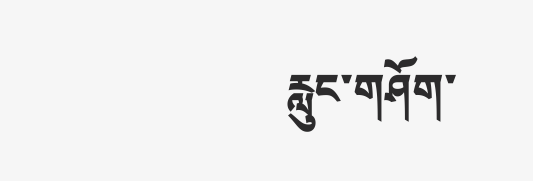རླུང་གཤོག་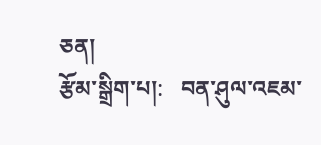ཅན།
རྩོམ་སྒྲིག་པ།:   བན་ཤུལ་འཇམ་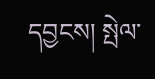དབྱངས། སྤེལ་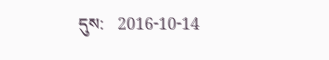དུས:   2016-10-14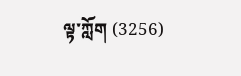ལྟ་ཀློག (3256)